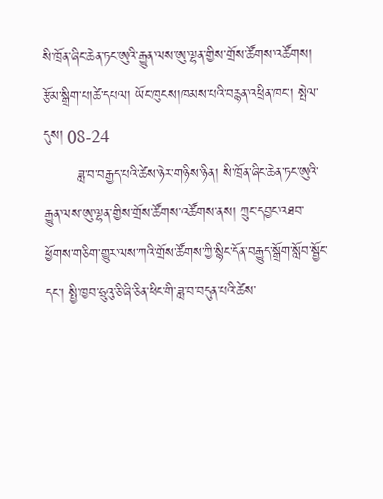སི་ཁྲོན་ཞིང་ཆེན་ཏང་ཨུའི་རྒྱུན་ལས་ཨུ་ལྷན་གྱིས་གྲོས་ཚོགས་འཚོགས།
རྩོམ་སྒྲིག་པ།ཚེ་དཔལ། ཡོང་ཁུངས།ཁམས་པའི་བརྙན་འཕྲིན་ཁང་། སྤེལ་དུས། 08-24
       ཟླ་བ་བརྒྱད་པའི་ཚེས་ཉེར་གཉིས་ཉིན། སི་ཁྲོན་ཞིང་ཆེན་ཏང་ཨུའི་རྒྱུན་ལས་ཨུ་ལྷན་གྱིས་གྲོས་ཚོགས་འཚོགས་ནས། ཀྲུང་དབྱང་འཐབ་ཕྱོགས་གཅིག་གྱུར་ལས་ཀའི་གྲོས་ཚོགས་ཀྱི་སྙིང་དོན་བརྒྱུད་སྒྲོག་སློབ་སྦྱོང་དང་། སྤྱི་ཁྱབ་ཧྲུའུ་ཅི་ཞི་ཅིན་ཕིང་གི་ཟླ་བ་བདུན་པའི་ཚེས་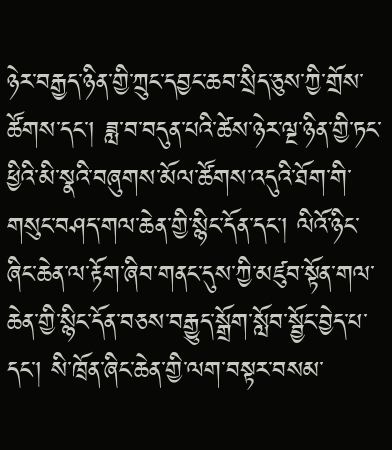ཉེར་བརྒྱད་ཉིན་གྱི་ཀྲུང་དབྱང་ཆབ་སྲིད་ཅུས་ཀྱི་གྲོས་ཚོགས་དང་། ཟླ་བ་བདུན་པའི་ཚེས་ཉེར་ལྔ་ཉིན་གྱི་ཏང་ཕྱིའི་མི་སྣའི་བཞུགས་མོལ་ཚོགས་འདུའི་ཐོག་གི་གསུང་བཤད་གལ་ཆེན་གྱི་སྙིང་དོན་དང་། ལིའོ་ཉིང་ཞིང་ཆེན་ལ་རྟོག་ཞིབ་གནང་དུས་ཀྱི་མཛུབ་སྟོན་གལ་ཆེན་གྱི་སྙིང་དོན་བཅས་བརྒྱུད་སྒྲོག་སློབ་སྦྱོང་བྱེད་པ་དང་། སི་ཁྲོན་ཞིང་ཆེན་གྱི་ལག་བསྟར་བསམ་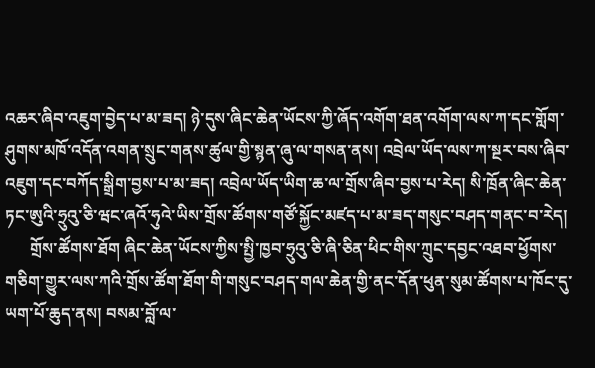འཆར་ཞིབ་འཇུག་བྱེད་པ་མ་ཟད། ཉེ་དུས་ཞིང་ཆེན་ཡོངས་ཀྱི་ཞོད་འགོག་ཐན་འགོག་ལས་ཀ་དང་གློག་ཤུགས་མཁོ་འདོན་འགན་སྲུང་གནས་ཚུལ་གྱི་སྙན་ཞུ་ལ་གསན་ནས། འབྲེལ་ཡོད་ལས་ཀ་སྔར་བས་ཞིབ་འཇུག་དང་བཀོད་སྒྲིག་བྱས་པ་མ་ཟད། འབྲེལ་ཡོད་ཡིག་ཆ་ལ་གྲོས་ཞིབ་བྱས་པ་རེད། སི་ཁྲོན་ཞིང་ཆེན་ཏང་ཨུའི་ཧྲུའུ་ཅི་ཝང་ཞའོ་ཧུའེ་ཡིས་གྲོས་ཚོགས་གཙོ་སྐྱོང་མཛད་པ་མ་ཟད་གསུང་བཤད་གནང་བ་རེད།
      གྲོས་ཚོགས་ཐོག ཞིང་ཆེན་ཡོངས་ཀྱིས་སྤྱི་ཁྱབ་ཧྲུའུ་ཅི་ཞི་ཅིན་ཕིང་གིས་ཀྲུང་དབྱང་འཐབ་ཕྱོགས་གཅིག་གྱུར་ལས་ཀའི་གྲོས་ཚོག་ཐོག་གི་གསུང་བཤད་གལ་ཆེན་གྱི་ནང་དོན་ཕུན་སུམ་ཚོགས་པ་ཁོང་དུ་ཡག་པོ་ཆུད་ནས། བསམ་བློ་ལ་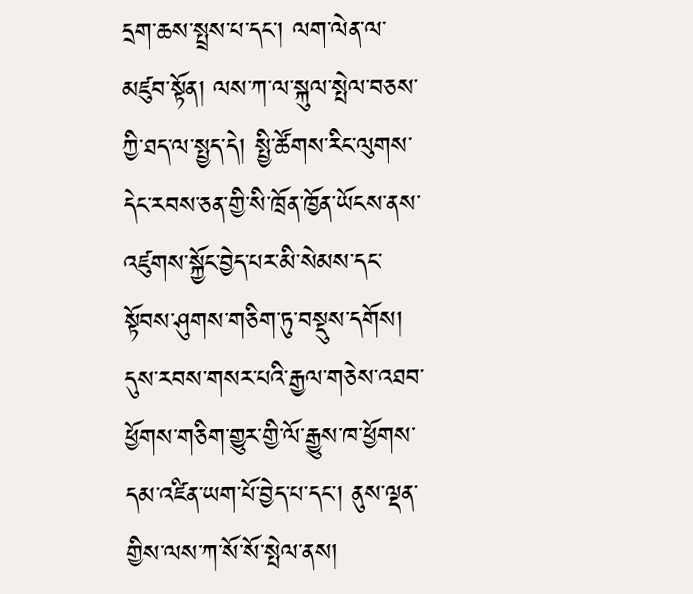དྲག་ཆས་སྤྲས་པ་དང་། ལག་ལེན་ལ་མཛུབ་སྟོན། ལས་ཀ་ལ་སྐུལ་སྤེལ་བཅས་ཀྱི་ཐད་ལ་སྤྱད་དེ། སྤྱི་ཚོགས་རིང་ལུགས་དེང་རབས་ཅན་གྱི་སི་ཁྲོན་ཁྱོན་ཡོངས་ནས་འཛུགས་སྐྱོང་བྱེད་པར་མི་སེམས་དང་སྟོབས་ཤུགས་གཅིག་ཏུ་བསྡུས་དགོས། དུས་རབས་གསར་པའི་རྒྱལ་གཅེས་འཐབ་ཕྱོགས་གཅིག་གྱུར་གྱི་ལོ་རྒྱུས་ཁ་ཕྱོགས་དམ་འཛིན་ཡག་པོ་བྱེད་པ་དང་། ནུས་ལྡན་གྱིས་ལས་ཀ་སོ་སོ་སྤེལ་ནས།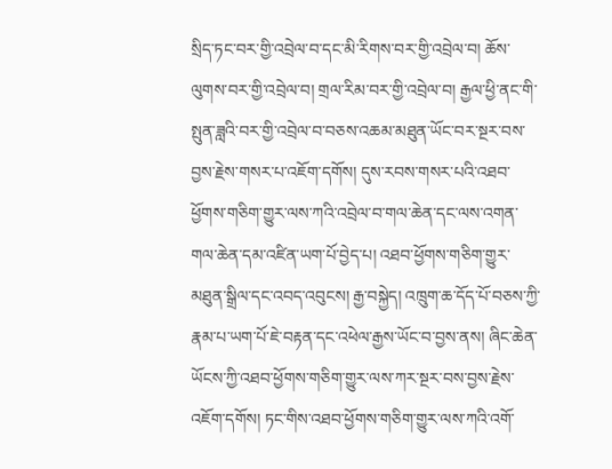སྲིད་ཏང་བར་གྱི་འབྲེལ་བ་དང་མི་རིགས་བར་གྱི་འབྲེལ་བ། ཆོས་ལུགས་བར་གྱི་འབྲེལ་བ། གྲལ་རིམ་བར་གྱི་འབྲེལ་བ། རྒྱལ་ཕྱི་ནང་གི་སྤུན་ཟླའི་བར་གྱི་འབྲེལ་བ་བཅས་འཆམ་མཐུན་ཡོང་བར་སྔར་བས་བྱས་རྗེས་གསར་པ་འཇོག་དགོས། དུས་རབས་གསར་པའི་འཐབ་ཕྱོགས་གཅིག་གྱུར་ལས་ཀའི་འབྲེལ་བ་གལ་ཆེན་དང་ལས་འགན་གལ་ཆེན་དམ་འཛིན་ཡག་པོ་བྱེད་པ། འཐབ་ཕྱོགས་གཅིག་གྱུར་མཐུན་སྒྲིལ་དང་འབད་འབུངས། རྒྱ་བསྐྱེད། འཁྲུག་ཆ་དོད་པོ་བཅས་ཀྱི་རྣམ་པ་ཡག་པོ་ཇེ་བརྟན་དང་འཕེལ་རྒྱས་ཡོང་བ་བྱས་ནས། ཞིང་ཆེན་ཡོངས་ཀྱི་འཐབ་ཕྱོགས་གཅིག་གྱུར་ལས་ཀར་སྔར་བས་བྱས་རྗེས་འཇོག་དགོས། ཏང་གིས་འཐབ་ཕྱོགས་གཅིག་གྱུར་ལས་ཀའི་འགོ་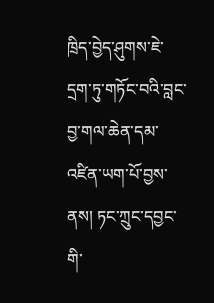ཁྲིད་བྱེད་ཤུགས་ཇེ་དྲག་ཏུ་གཏོང་བའི་བླང་བྱ་གལ་ཆེན་དམ་འཛིན་ཡག་པོ་བྱས་ནས། ཏང་ཀྲུང་དབྱང་གི་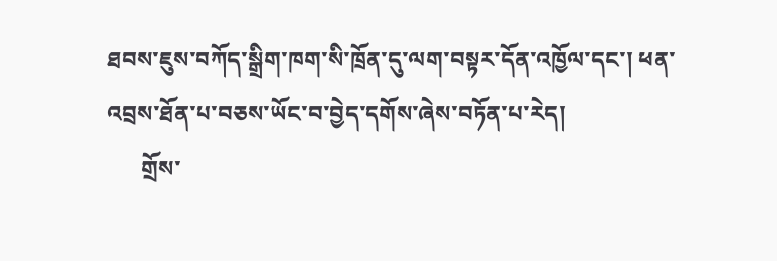ཐབས་ཇུས་བཀོད་སྒྲིག་ཁག་སི་ཁྲོན་དུ་ལག་བསྟར་དོན་འཁྱོལ་དང་། ཕན་འབྲས་ཐོན་པ་བཅས་ཡོང་བ་བྱེད་དགོས་ཞེས་བཏོན་པ་རེད།
      གྲོས་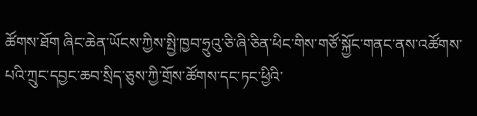ཚོགས་ཐོག ཞིང་ཆེན་ཡོངས་ཀྱིས་སྤྱི་ཁྱབ་ཧྲུའུ་ཅི་ཞི་ཅིན་ཕིང་གིས་གཙོ་སྐྱོང་གནང་ནས་འཚོགས་པའི་ཀྲུང་དབྱང་ཆབ་སྲིད་ཅུས་ཀྱི་གྲོས་ཚོགས་དང་ཏང་ཕྱིའི་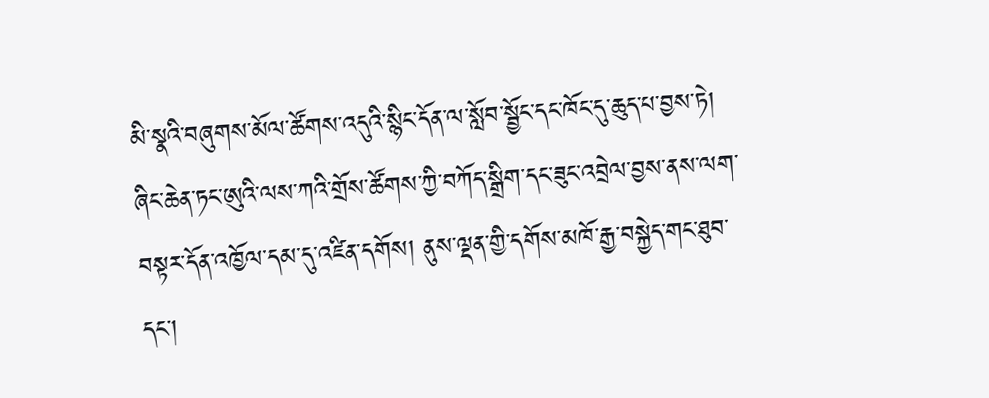མི་སྣའི་བཞུགས་མོལ་ཚོགས་འདུའི་སྙིང་དོན་ལ་སློབ་སྦྱོང་དང་ཁོང་དུ་ཆུད་པ་བྱས་ཏེ། ཞིང་ཆེན་ཏང་ཨུའི་ལས་ཀའི་གྲོས་ཚོགས་ཀྱི་བཀོད་སྒྲིག་དང་ཟུང་འབྲེལ་བྱས་ནས་ལག་བསྟར་དོན་འཁྱོལ་དམ་དུ་འཛིན་དགོས། ནུས་ལྡན་གྱི་དགོས་མཁོ་རྒྱ་བསྐྱེད་གང་ཐུབ་དང་།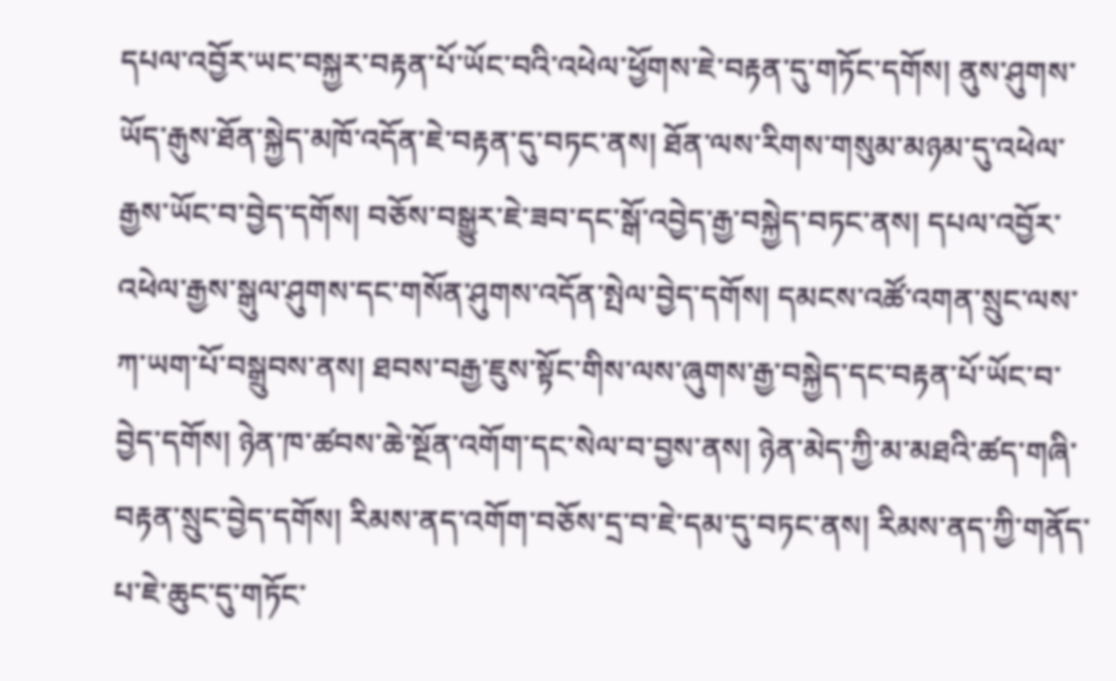དཔལ་འབྱོར་ཡང་བསྐྱར་བརྟན་པོ་ཡོང་བའི་འཕེལ་ཕྱོགས་ཇེ་བརྟན་དུ་གཏོང་དགོས། ནུས་ཤུགས་ཡོད་རྒུས་ཐོན་སྐྱེད་མཁོ་འདོན་ཇེ་བརྟན་དུ་བཏང་ནས། ཐོན་ལས་རིགས་གསུམ་མཉམ་དུ་འཕེལ་རྒྱས་ཡོང་བ་བྱེད་དགོས། བཅོས་བསྒྱུར་ཇེ་ཟབ་དང་སྒོ་འབྱེད་རྒྱ་བསྐྱེད་བཏང་ནས། དཔལ་འབྱོར་འཕེལ་རྒྱས་སྒུལ་ཤུགས་དང་གསོན་ཤུགས་འདོན་སྤེལ་བྱེད་དགོས། དམངས་འཚོ་འགན་སྲུང་ལས་ཀ་ཡག་པོ་བསྒྲུབས་ནས། ཐབས་བརྒྱ་ཇུས་སྟོང་གིས་ལས་ཞུགས་རྒྱ་བསྐྱེད་དང་བརྟན་པོ་ཡོང་བ་བྱེད་དགོས། ཉེན་ཁ་ཚབས་ཆེ་སྔོན་འགོག་དང་སེལ་བ་བྱས་ནས། ཉེན་མེད་ཀྱི་མ་མཐའི་ཚད་གཞི་བརྟན་སྲུང་བྱེད་དགོས། རིམས་ནད་འགོག་བཅོས་དྲ་བ་ཇེ་དམ་དུ་བཏང་ནས། རིམས་ནད་ཀྱི་གནོད་པ་ཇེ་ཆུང་དུ་གཏོང་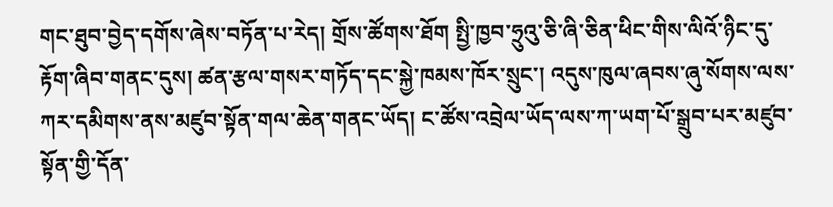གང་ཐུབ་བྱེད་དགོས་ཞེས་བཏོན་པ་རེད། གྲོས་ཚོགས་ཐོག སྤྱི་ཁྱབ་ཧྲུའུ་ཅི་ཞི་ཅིན་ཕིང་གིས་ལིའོ་ཉིང་དུ་རྟོག་ཞིབ་གནང་དུས། ཚན་རྩལ་གསར་གཏོད་དང་སྐྱེ་ཁམས་ཁོར་སྲུང་། འདུས་ཁུལ་ཞབས་ཞུ་སོགས་ལས་ཀར་དམིགས་ནས་མཛུབ་སྟོན་གལ་ཆེན་གནང་ཡོད། ང་ཚོས་འབྲེལ་ཡོད་ལས་ཀ་ཡག་པོ་སྒྲུབ་པར་མཛུབ་སྟོན་གྱི་དོན་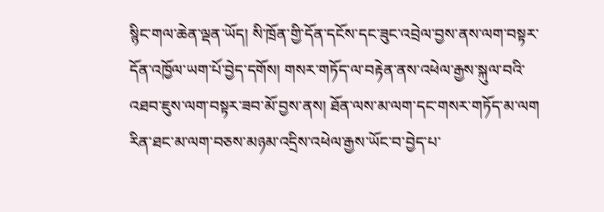སྙིང་གལ་ཆེན་ལྡན་ཡོད། སི་ཁྲོན་གྱི་དོན་དངོས་དང་ཟུང་འབྲེལ་བྱས་ནས་ལག་བསྟར་དོན་འཁྱོལ་ཡག་པོ་བྱེད་དགོས། གསར་གཏོད་ལ་བརྟེན་ནས་འཕེལ་རྒྱས་སྐུལ་བའི་འཐབ་ཇུས་ལག་བསྟར་ཟབ་མོ་བྱས་ནས། ཐོན་ལས་མ་ལག་དང་གསར་གཏོད་མ་ལག རིན་ཐང་མ་ལག་བཅས་མཉམ་འདྲིས་འཕེལ་རྒྱས་ཡོང་བ་བྱེད་པ་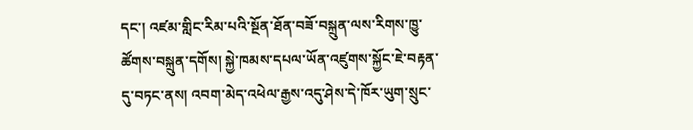དང་། འཛམ་གླིང་རིམ་པའི་སྔོན་ཐོན་བཟོ་བསྐྲུན་ལས་རིགས་ཁྱུ་ཚོགས་བསྐྲུན་དགོས། སྐྱེ་ཁམས་དཔལ་ཡོན་འཛུགས་སྐྱོང་ཇེ་བརྟན་དུ་བཏང་ནས། འབག་མེད་འཕེལ་རྒྱས་འདུ་ཤེས་དེ་ཁོར་ཡུག་སྲུང་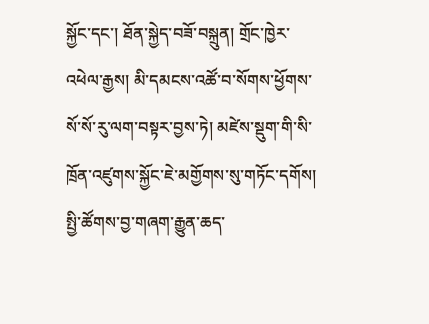སྐྱོང་དང་། ཐོན་སྐྱེད་བཟོ་བསྐྲུན། གྲོང་ཁྱེར་འཕེལ་རྒྱས། མི་དམངས་འཚོ་བ་སོགས་ཕྱོགས་སོ་སོ་རུ་ལག་བསྟར་བྱས་ཏེ། མཛེས་སྡུག་གི་སི་ཁྲོན་འཛུགས་སྐྱོང་ཇེ་མགྱོགས་སུ་གཏོང་དགོས། སྤྱི་ཚོགས་བྱ་གཞག་རྒྱུན་ཆད་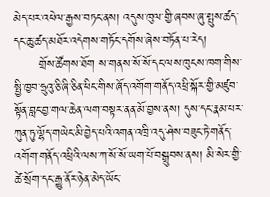མེད་པར་འཕེལ་རྒྱས་བཏང་ནས། འདུས་ཁུལ་གྱི་ཞབས་ཞུ་སྤུས་ཚད་དང་ཆུ་ཚད་མཐོར་འདེགས་གཏོང་དགོས་ཞེས་བཏོན་པ་རེད།
      གྲོས་ཚོགས་ཐོག ས་གནས་སོ་སོ་དང་ལས་ཁུངས་ཁག་གིས་སྤྱི་ཁྱབ་ཧྲུའུ་ཅི་ཞི་ཅིན་ཕིང་གིས་ཞོད་འགོག་གནོད་འཕྲི་སྐོར་གྱི་མཛུབ་སྟོན་བླང་བྱ་གལ་ཆེན་ལག་བསྟར་ནན་མོ་བྱས་ནས། དུས་དང་རྣམ་པར་ཀུན་ཏུ་ལྷོད་གཡེང་མི་བྱེད་པའི་འགན་འཁྲི་འདུ་ཤེས་བཟུང་ཏེ་གནོད་འགོག་གནོད་འཕྲིའི་ལས་ཀ་སོ་སོ་ཡག་པོ་བསྒྲུབས་ནས། མི་སེར་གྱི་ཚེ་སྲོག་དང་རྒྱུ་ནོར་ཉེན་མེད་ཡོང་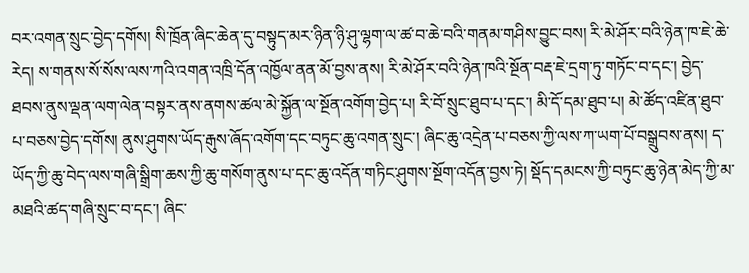བར་འགན་སྲུང་བྱེད་དགོས། སི་ཁྲོན་ཞིང་ཆེན་དུ་བསྟུད་མར་ཉིན་ཉི་ཤུ་ལྷག་ལ་ཚ་བ་ཆེ་བའི་གནམ་གཤིས་བྱུང་བས། རི་མེ་ཤོར་བའི་ཉེན་ཁ་ཇེ་ཆེ་རེད། ས་གནས་སོ་སོས་ལས་ཀའི་འགན་འཁྲི་དོན་འཁྱོལ་ནན་མོ་བྱས་ནས། རི་མེ་ཤོར་བའི་ཉེན་ཁའི་སྔོན་བརྡ་ཇེ་དྲག་ཏུ་གཏོང་བ་དང་། བྱེད་ཐབས་ནུས་ལྡན་ལག་ལེན་བསྟར་ནས་ནགས་ཚལ་མེ་སྐྱོན་ལ་སྔོན་འགོག་བྱེད་པ། རི་བོ་སྲུང་ཐུབ་པ་དང་། མི་དོ་དམ་ཐུབ་པ། མེ་ཚོད་འཛིན་ཐུབ་པ་བཅས་བྱེད་དགོས། ནུས་ཤུགས་ཡོད་རྒུས་ཞོད་འགོག་དང་བཏུང་ཆུ་འགན་སྲུང་། ཞིང་ཆུ་འདྲེན་པ་བཅས་ཀྱི་ལས་ཀ་ཡག་པོ་བསྒྲུབས་ནས། ད་ཡོད་ཀྱི་ཆུ་བེད་ལས་གཞི་སྒྲིག་ཆས་ཀྱི་ཆུ་གསོག་ནུས་པ་དང་ཆུ་འདོན་གཏིང་ཤུགས་སྔོག་འདོན་བྱས་ཏེ། སྡོད་དམངས་ཀྱི་བཏུང་ཆུ་ཉེན་མེད་ཀྱི་མ་མཐའི་ཚད་གཞི་སྲུང་བ་དང་། ཞིང་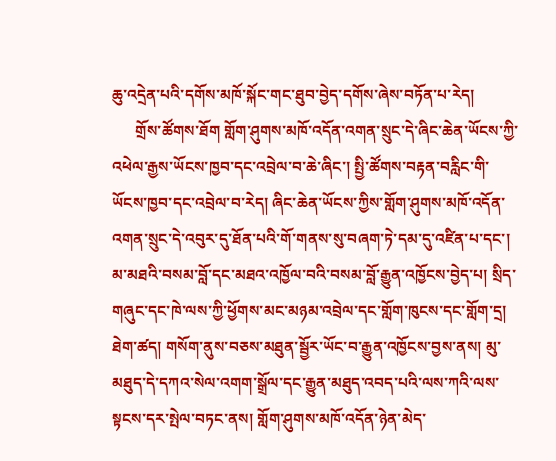ཆུ་འདྲེན་པའི་དགོས་མཁོ་སྐོང་གང་ཐུབ་བྱེད་དགོས་ཞེས་བཏོན་པ་རེད།
      གྲོས་ཚོགས་ཐོག གློག་ཤུགས་མཁོ་འདོན་འགན་སྲུང་དེ་ཞིང་ཆེན་ཡོངས་ཀྱི་འཕེལ་རྒྱས་ཡོངས་ཁྱབ་དང་འབྲེལ་བ་ཆེ་ཞིང་། སྤྱི་ཚོགས་བརྟན་བརླིང་གི་ཡོངས་ཁྱབ་དང་འབྲེལ་བ་རེད། ཞིང་ཆེན་ཡོངས་ཀྱིས་གློག་ཤུགས་མཁོ་འདོན་འགན་སྲུང་དེ་འབུར་དུ་ཐོན་པའི་གོ་གནས་སུ་བཞག་ཏེ་དམ་དུ་འཛིན་པ་དང་། མ་མཐའི་བསམ་བློ་དང་མཐའ་འཁྱོལ་བའི་བསམ་བློ་རྒྱུན་འཁྱོངས་བྱེད་པ། སྲིད་གཞུང་དང་ཁེ་ལས་ཀྱི་ཕྱོགས་མང་མཉམ་འབྲེལ་དང་གློག་ཁུངས་དང་གློག་དྲ། ཐེག་ཚད། གསོག་ནུས་བཅས་མཐུན་སྦྱོར་ཡོང་བ་རྒྱུན་འཁྱོངས་བྱས་ནས། མུ་མཐུད་དེ་དཀའ་སེལ་འགག་སྒྲོལ་དང་རྒྱུན་མཐུད་འབད་པའི་ལས་ཀའི་ལས་སྟངས་དར་སྤེལ་བཏང་ནས། གློག་ཤུགས་མཁོ་འདོན་ཉེན་མེད་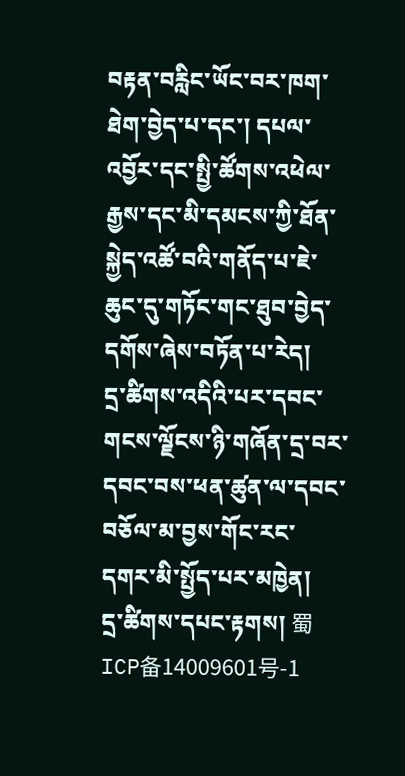བརྟན་བརླིང་ཡོང་བར་ཁག་ཐེག་བྱེད་པ་དང་། དཔལ་འབྱོར་དང་སྤྱི་ཚོགས་འཕེལ་རྒྱས་དང་མི་དམངས་ཀྱི་ཐོན་སྐྱེད་འཚོ་བའི་གནོད་པ་ཇེ་ཆུང་དུ་གཏོང་གང་ཐུབ་བྱེད་དགོས་ཞེས་བཏོན་པ་རེད།
དྲ་ཚིགས་འདིའི་པར་དབང་གངས་ལྗོངས་ཉི་གཞོན་དྲ་བར་དབང་བས་ཕན་ཚུན་ལ་དབང་བཅོལ་མ་བྱས་གོང་རང་དགར་མི་སྤྱོད་པར་མཁྱེན།
དྲ་ཚིགས་དཔང་རྟགས། 蜀ICP备14009601号-1